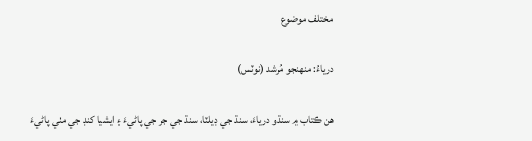مختلف موضوع

درياءُ: منھنجو مُرشد (نوٽس)

ھن ڪتاب ۾ سنڌو درياءَ، سنڌ جي ڊيلٽا، سنڌ جي جر جي پاڻيءَ ۽ ايشيا کنڊ جي مٺي پاڻيءَ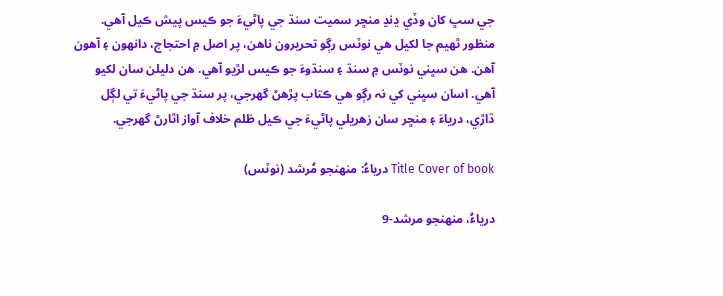جي سڀ کان وڏي ڍنڍ منڇر سميت سنڌ جي پاڻيءَ جو ڪيس پيش ڪيل آھي. منظور ٿھيم جا لکيل ھي نوٽس رڳو تحريرون ناھن، پر اصل ۾ احتجاج، دانھون ۽ آھون آھن. ھن سڀني نوٽس ۾ سنڌ ۽ سنڌوءَ جو ڪيس لڙيو آھي. ھن دليلن سان لکيو آھي. اسان سڀني کي نہ رڳو ھي ڪتاب پڙھڻ گهرجي، پر سنڌ جي پاڻيءَ تي لڳل ڌاڙي، درياءَ ۽ منڇر سان زھريلي پاڻيءَ جي ڪيل ظلم خلاف آواز اٿارڻ گهرجي.

Title Cover of book درياءُ: منھنجو مُرشد (نوٽس)

درياءُ، منھنجو مرشد-9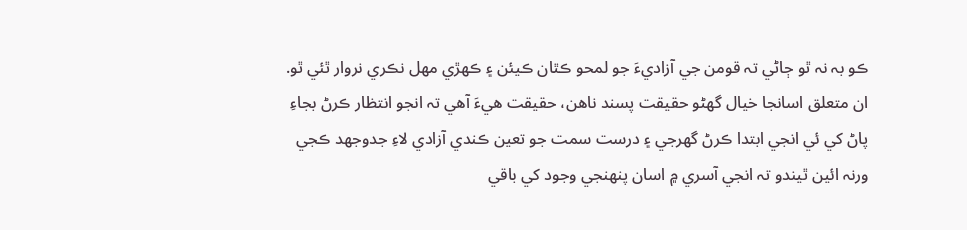ڪو بہ نہ ٿو ڄاڻي تہ قومن جي آزاديءَ جو لمحو ڪٿان ڪيئن ۽ ڪھڙي مھل نڪري نروار ٿئي ٿو. ان متعلق اسانجا خيال گهڻو حقيقت پسند ناھن، حقيقت ھيءَ آھي تہ انجو انتظار ڪرڻ بجاءِ پاڻ کي ئي انجي ابتدا ڪرڻ گهرجي ۽ درست سمت جو تعين ڪندي آزادي لاءِ جدوجھد ڪجي ورنہ ائين ٿيندو تہ انجي آسري ۾ اسان پنھنجي وجود کي باقي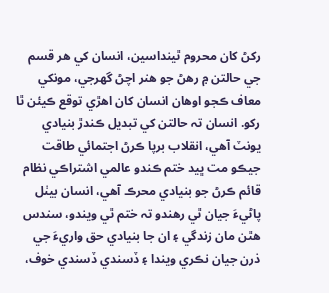رکڻ کان محروم ٿينداسين، انسان کي ھر قسم جي حالتن ۾ رھڻ جو ھنر اچڻ گهرجي، مونکي معاف ڪجو اوھان انسان کان اھڙي توقع ڪيئن ٿا رکو. انسان تہ حالتن کي تبديل ڪندڙ بنيادي يونٽ آھي، انقلاب برپا ڪرڻ اجتمائي طاقت جيڪو مت ڀيد ختم ڪندو عالمي اشتراڪي نظام قائم ڪرڻ جو بنيادي محرڪ آھي، انسان بيٺل پاڻيءَ جيان ٿي رھندو تہ ختم ٿي ويندو، سندس ھٿن مان زندگي ۽ ان جا بنيادي حق واريءَ جي ذرن جيان نڪري ويندا ۽ ڏسندي ڏسندي خوف،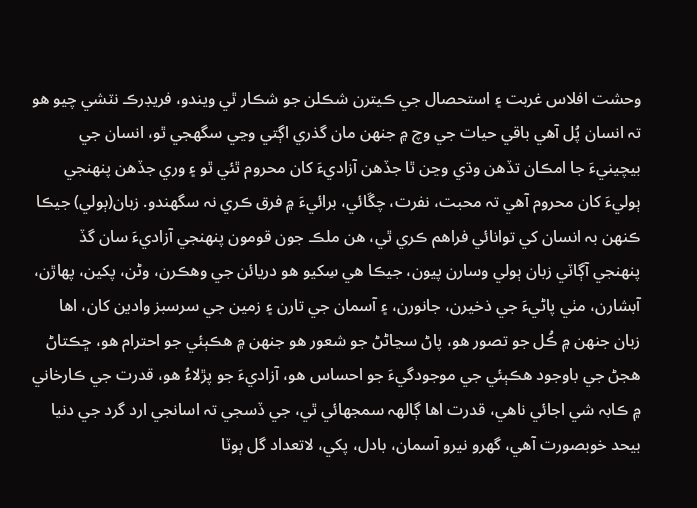وحشت افلاس غربت ۽ استحصال جي ڪيترن شڪلن جو شڪار ٿي ويندو، فريڊرڪ نٽشي چيو ھو تہ انسان پُل آھي باقي حيات جي وچ ۾ جنھن مان گذري اڳتي وڃي سگهجي ٿو، انسان جي بيچينيءَ جا امڪان تڏھن وڌي وڃن ٿا جڏھن آزاديءَ کان محروم ٿئي ٿو ۽ وري جڏھن پنھنجي ٻوليءَ کان محروم آھي تہ محبت، نفرت، چڱائي، برائيءَ ۾ فرق ڪري نہ سگهندو. زبان(ٻولي) جيڪا ڪنھن بہ انسان کي توانائي فراھم ڪري ٿي، ھن ملڪ جون قومون پنھنجي آزاديءَ سان گڏ پنھنجي آڳاٽي زبان ٻولي وسارن پيون، جيڪا ھي سِکيو ھو دريائن جي وھڪرن، وڻن، پکين، پھاڙن، آبشارن، مٺي پاڻيءَ جي ذخيرن، جانورن، ۽ آسمان جي تارن ۽ زمين جي سرسبز وادين کان، اھا زبان جنھن ۾ ڪُل جو تصور ھو، پاڻ سڃاڻڻ جو شعور ھو جنھن ۾ ھڪٻئي جو احترام ھو، ڇڪتاڻ ھجڻ جي باوجود ھڪٻئي جي موجودگيءَ جو احساس ھو، آزاديءَ جو پڙلاءُ ھو، قدرت جي ڪارخاني ۾ ڪابہ شي اجائي ناھي، قدرت اھا ڳالھہ سمجهائي ٿي، جي ڏسجي تہ اسانجي ارد گرد جي دنيا بيحد خوبصورت آھي، گھرو نيرو آسمان، بادل، پکي، لاتعداد گل ٻوٽا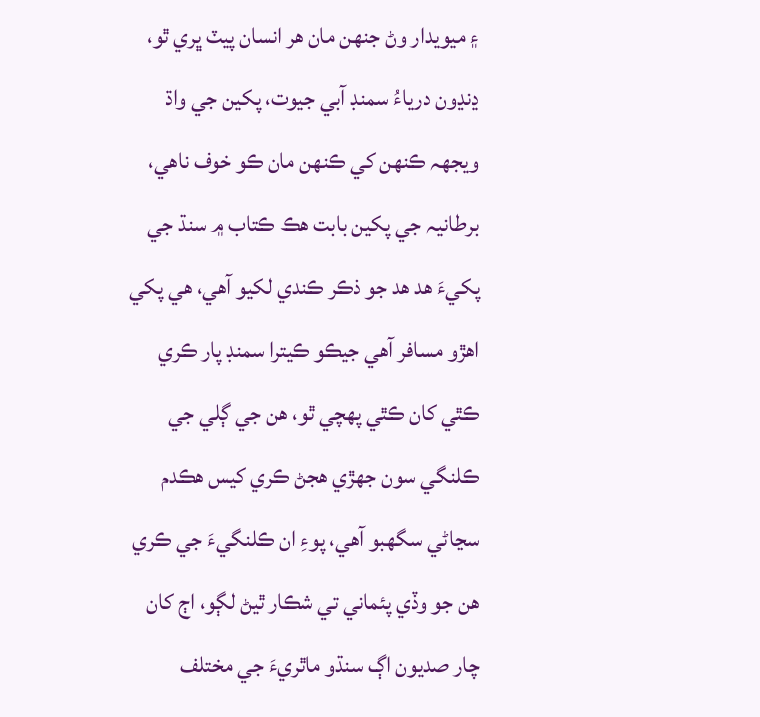۽ ميويدار وڻ جنھن مان ھر انسان پيٽ ڀري ٿو، ڍنڍون درياءُ سمنڊ آبي جيوت، پکين جي واڌ ويجهہ ڪنھن کي ڪنھن مان ڪو خوف ناھي، برطانيہ جي پکين بابت ھڪ ڪتاب ۾ سنڌ جي پکيءَ ھد ھد جو ذڪر ڪندي لکيو آھي، ھي پکي اھڙو مسافر آھي جيڪو ڪيترا سمنڊ پار ڪري ڪٿي کان ڪٿي پھچي ٿو، ھن جي ڳلي جي ڪلنگي سون جھڙي ھجڻ ڪري کيس ھڪدم سڃاڻي سگهبو آھي، پوءِ ان ڪلنگيءَ جي ڪري ھن جو وڏي پئماني تي شڪار ٿيڻ لڳو، اڄ کان چار صديون اڳ سنڌو ماٿريءَ جي مختلف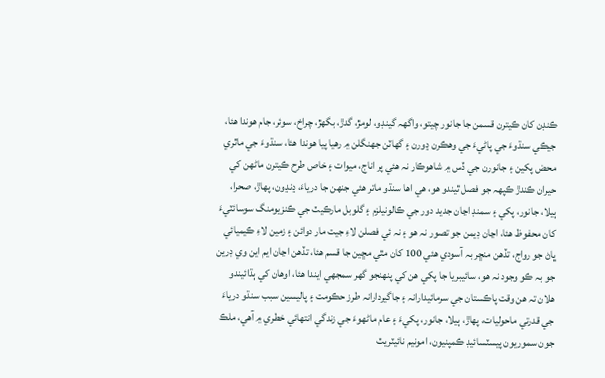ڪنڊن کان ڪيترن قسمن جا جانور چيتو، واگهہ گينڊو، لومڙ، گدڙ، بگهڙ، چراخ، سوئر، جام ھوندا ھئا، جيڪي سنڌوءَ جي پاڻيءَ جي وھڪرن ڍورن ۽ گهاٽن جهنگلن ۾ رھيا پيا ھوندا ھئا، سنڌوءَ جي ماٿري محض پکين ۽ جانورن جي ڏس ۾ شاھوڪار نہ ھئي پر اناج، ميوات ۽ خاص طرح ڪيترن ماڻھن کي حيران ڪندڙ ڪپھہ جو فصل ٿيندو ھو، ھي اھا سنڌو ماتر ھئي جنھن جا درياءَ، ڍنڍون، پھاڙ، صحرا، ٻيلا، جانور، پکي ۽ سمنڊ اڃان جديد دور جي ڪالونيلزم ۽ گلوبل مارڪيٽ جي ڪنزيومنگ سوسائٽيءَ کان محفوظ ھئا، اڃان ڊيمن جو تصور نہ ھو ۽ نہ ئي فصلن لاءِ جيت مار دوائن ۽ زمين لاءِ ڪيميائي ڀاڻ جو رواج، تڏھن منڇر بہ آسودي ھئي 100 کان مٿي مڇين جا قسم ھئا، تڏھن اڃان ايم اين وي ڊرين جو بہ ڪو وجود نہ ھو، سائيبريا جا پکي ھن کي پنھنجو گهر سمجهي ايندا ھئا، اوھان کي ٻڌائيندو ھلان تہ ھن وقت پاڪستان جي سرمائيدارانہ ۽ جاگيردارانہ طرز حڪومت ۽ پاليسين سبب سنڌو درياءَ جي قدرتي ماحوليات، پھاڙ، ٻيلا، جانور، پکيءَ ۽ عام ماڻھوءَ جي زندگي انتھائي خطري ۾ آھي، ملڪ جون سموريون پيسٽسائيڊ ڪمپنيون، امونيم نائيٽريٽ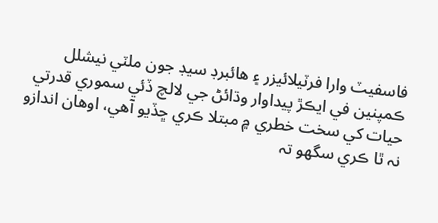فاسفيٽ وارا فرٽيلائيزر ۽ ھائبرڊ سيڊ جون ملٽي نيشلل ڪمپنين في ايڪڙ پيداوار وڌائڻ جي لالچ ڏئي سموري قدرتي حيات کي سخت خطري ۾ مبتلا ڪري ڇڏيو آھي، اوھان اندازو نہ ٿا ڪري سگهو تہ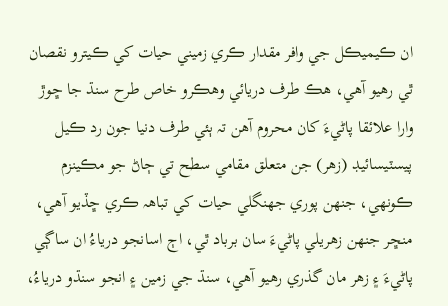ان ڪيميڪل جي وافر مقدار ڪري زميني حيات کي ڪيترو نقصان ٿي رھيو آھي، ھڪ طرف دريائي وھڪرو خاص طرح سنڌ جا ڇوڙ وارا علائقا پاڻيءَ کان محروم آھن تہ ٻئي طرف دنيا جون رد ڪيل پيسٽيسائيڊ (زھر) جن متعلق مقامي سطح تي ڄاڻ جو مڪينزم ڪونھي، جنھن پوري جهنگلي حيات کي تباھہ ڪري ڇڏيو آھي، منڇر جنھن زھريلي پاڻيءَ سان برباد ٿي، اڄ اسانجو درياءُ ان ساڳي پاڻيءَ ۽ زھر مان گذري رھيو آھي، سنڌ جي زمين ۽ انجو سنڌو درياءُ،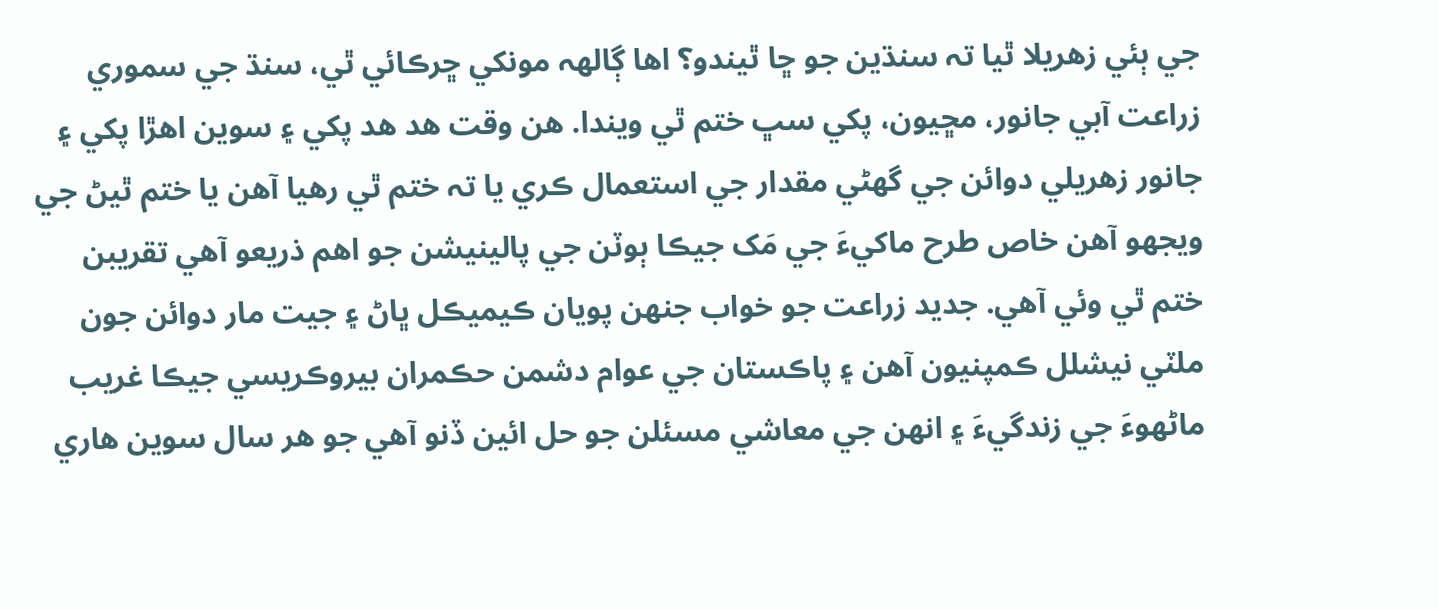جي ٻئي زھريلا ٿيا تہ سنڌين جو ڇا ٿيندو؟ اھا ڳالھہ مونکي ڇرڪائي ٿي، سنڌ جي سموري زراعت آبي جانور، مڇيون، پکي سڀ ختم ٿي ويندا. ھن وقت ھد ھد پکي ۽ سوين اھڙا پکي ۽ جانور زھريلي دوائن جي گهڻي مقدار جي استعمال ڪري يا تہ ختم ٿي رھيا آھن يا ختم ٿيڻ جي ويجهو آھن خاص طرح ماکيءَ جي مَک جيڪا ٻوٽن جي پالينيشن جو اھم ذريعو آھي تقريبن ختم ٿي وئي آھي. جديد زراعت جو خواب جنھن پويان ڪيميڪل ڀاڻ ۽ جيت مار دوائن جون ملٽي نيشلل ڪمپنيون آھن ۽ پاڪستان جي عوام دشمن حڪمران بيروڪريسي جيڪا غريب ماڻھوءَ جي زندگيءَ ۽ انھن جي معاشي مسئلن جو حل ائين ڏنو آھي جو ھر سال سوين ھاري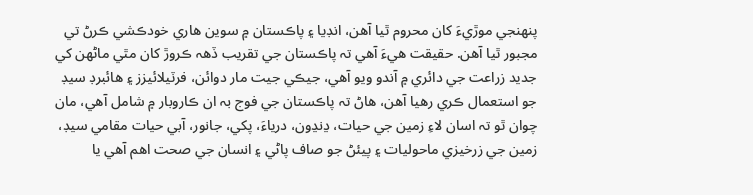پنھنجي موڙيءَ کان محروم ٿيا آھن، انڊيا ۽ پاڪستان ۾ سوين ھاري خودڪشي ڪرڻ تي مجبور ٿيا آھن. حقيقت ھيءَ آھي تہ پاڪستان جي تقريب ڏھہ ڪروڙ کان مٿي ماڻھن کي جديد زراعت جي دائري ۾ آندو ويو آھي، جيڪي جيت مار دوائن، فرٽيلائيزز ۽ ھائبرڊ سيڊ جو استعمال ڪري رھيا آھن، ھاڻ تہ پاڪستان جي فوج بہ ان ڪاروبار ۾ شامل آھي، مان چوان ٿو تہ اسان لاءِ زمين جي حيات، ڍنڍون، درياءَ، پکي، جانور، آبي حيات مقامي سيڊ، زمين جي زرخيزي ماحوليات ۽ پيئڻ جو صاف پاڻي ۽ انسان جي صحت اھم آھي يا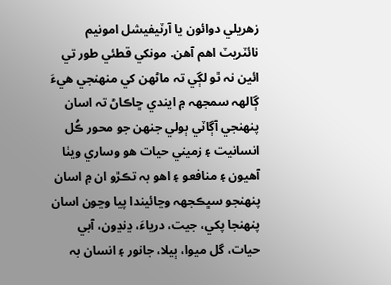زھريلي دوائون يا آرٽيفيشل امونيم نائٽريٽ اھم آھن. مونکي قطئي طور تي ائين نہ ٿو لڳي تہ ماڻھن کي منھنجي ھيءَ ڳالھہ سمجهہ ۾ ايندي ڇاڪاڻ تہ اسان پنھنجي آڳاٽي ٻولي جنھن جو محور ڪُل انسانيت ۽ زميني حيات ھو وساري ويٺا آھيون ۽ منافعو ۽ اھو بہ تڪڙو ان ۾ اسان پنھنجو سڀڪجهہ وڃائيندا پيا وڃون اسان پنھنجا پکي، جيت، درياءَ، ڍنڍون، آبي حيات، گل ميوا، ٻيلا، جانور ۽ انسان بہ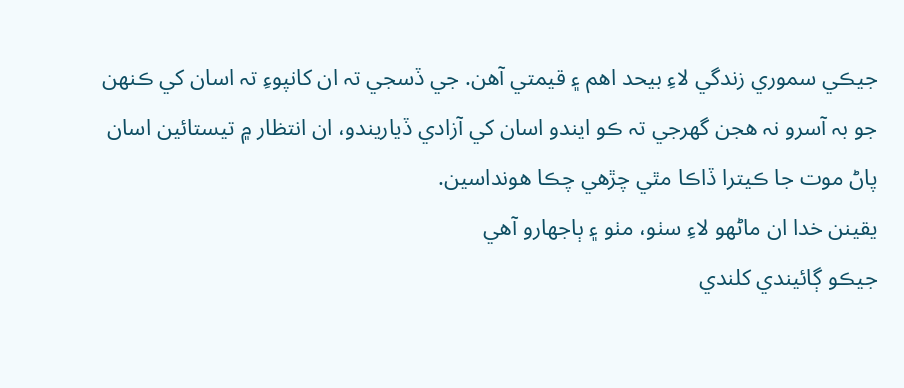جيڪي سموري زندگي لاءِ بيحد اھم ۽ قيمتي آھن. جي ڏسجي تہ ان کانپوءِ تہ اسان کي ڪنھن جو بہ آسرو نہ ھجن گهرجي تہ ڪو ايندو اسان کي آزادي ڏياريندو، ان انتظار ۾ تيستائين اسان پاڻ موت جا ڪيترا ڏاڪا مٿي چڙھي چڪا ھونداسين.
يقينن خدا ان ماڻھو لاءِ سٺو، مٺو ۽ ٻاجهارو آھي
جيڪو ڳائيندي کلندي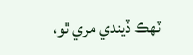ٽھڪ ڏيندي مري ٿو،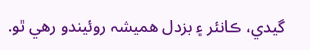گيدي، ڪانئر ۽ بزدل ھميشہ روئيندو رھي ٿو.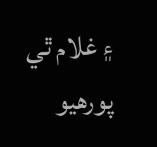۽ غلام ٿي پورھيو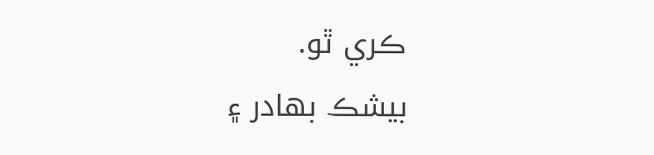ڪري ٿو.
بيشڪ بھادر ۽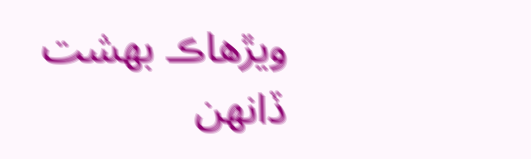ويڙھاڪ بھشت ڏانھن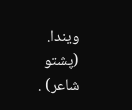ويندا. (پشتو شاعر) .